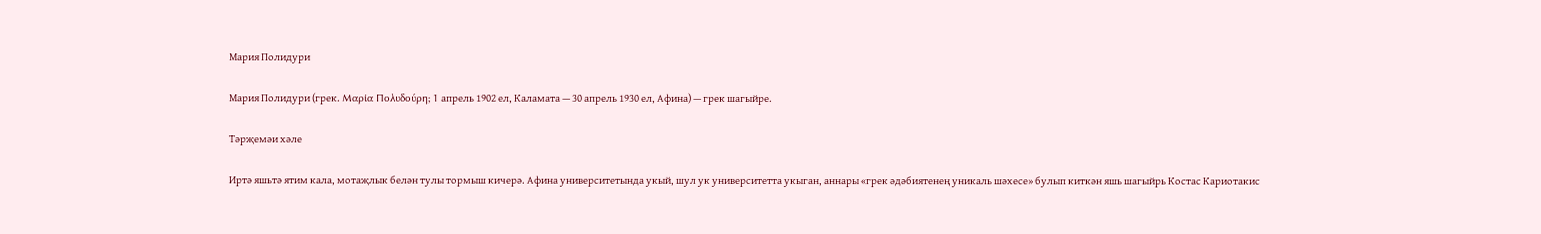Мария Полидури

Мария Полидури (грек. Μαρία Πολυδούρη; 1 апрель 1902 ел, Каламата — 30 апрель 1930 ел, Афина) — грек шагыйре.

Тәрҗемәи хәле

Иртә яшьтә ятим кала, мотаҗлык белән тулы тормыш кичерә. Афина университетында укый, шул ук университетта укыган, аннары «грек әдәбиятенең уникаль шәхесе» булып киткән яшь шагыйрь Костас Кариотакис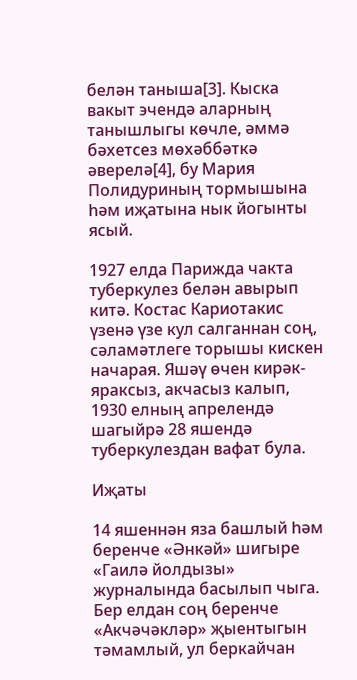белән таныша[3]. Кыска вакыт эчендә аларның танышлыгы көчле, әммә бәхетсез мөхәббәткә әверелә[4], бу Мария Полидуриның тормышына һәм иҗатына нык йогынты ясый.

1927 елда Парижда чакта туберкулез белән авырып китә. Костас Кариотакис үзенә үзе кул салганнан соң, сәламәтлеге торышы кискен начарая. Яшәү өчен кирәк-яраксыз, акчасыз калып, 1930 елның апрелендә шагыйрә 28 яшендә туберкулездан вафат була.

Иҗаты

14 яшеннән яза башлый һәм беренче «Әнкәй» шигыре «Гаилә йолдызы» журналында басылып чыга. Бер елдан соң беренче «Акчәчәкләр» җыентыгын тәмамлый, ул беркайчан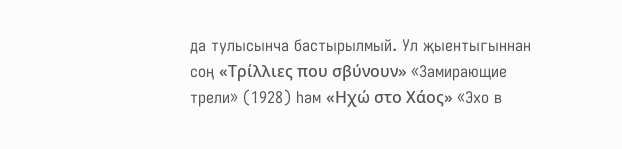да тулысынча бастырылмый. Ул җыентыгыннан соң «Τρίλλιες που σβύνουν» «Замирающие трели» (1928) һәм «Ηχώ στο Χάος» «Эхо в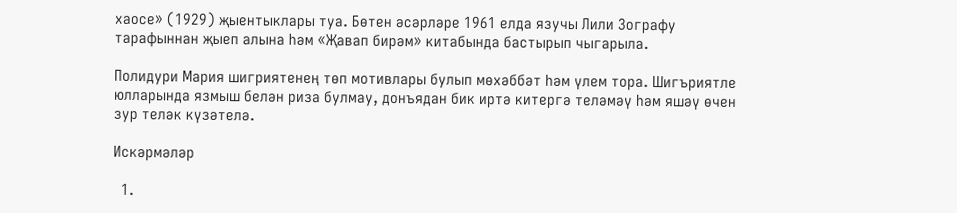хаосе» (1929) җыентыклары туа. Бөтен әсәрләре 1961 елда язучы Лили Зографу тарафыннан җыеп алына һәм «Җавап бирәм» китабында бастырып чыгарыла.

Полидури Мария шигриятенең төп мотивлары булып мөхәббәт һәм үлем тора. Шигъриятле юлларында язмыш белән риза булмау, донъядан бик иртә китергә теләмәү һәм яшәү өчен зур теләк күзәтелә.

Искәрмәләр

  1.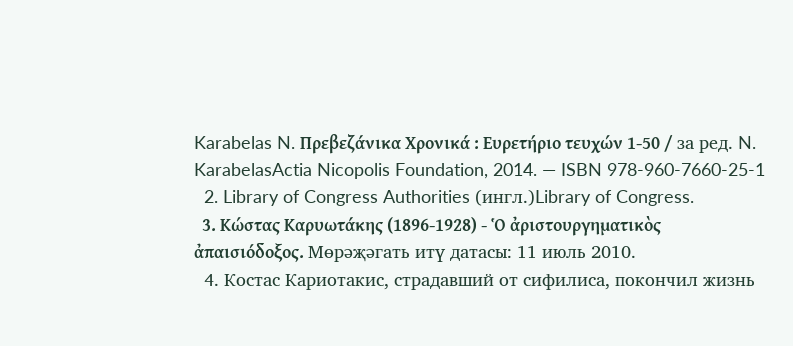Karabelas N. Πρεβεζάνικα Χρονικά : Ευρετήριο τευχών 1-50 / за ред. N. KarabelasActia Nicopolis Foundation, 2014. — ISBN 978-960-7660-25-1
  2. Library of Congress Authorities (ингл.)Library of Congress.
  3. Κώστας Καρυωτάκης (1896-1928) - Ὁ ἀριστουργηματικὸς ἀπαισιόδοξος. Мөрәҗәгать итү датасы: 11 июль 2010.
  4. Костас Кариотакис, страдавший от сифилиса, покончил жизнь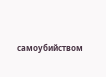самоубийством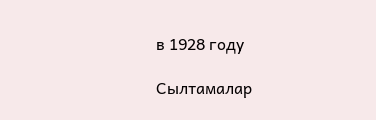в 1928 году

Сылтамалар